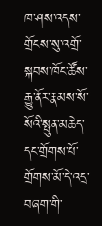ཁ་ཤས་འདས་གྲོངས་སུ་འགྲོ་སྐབས་ཁོང་ཚོས་རྒྱུ་ནོར་རྣམས་སོ་སོའི་སྤུན་མཆེད་དང་གྲོགས་པོ་གྲོགས་མོ་དེ་འདྲ་བཞག་གི་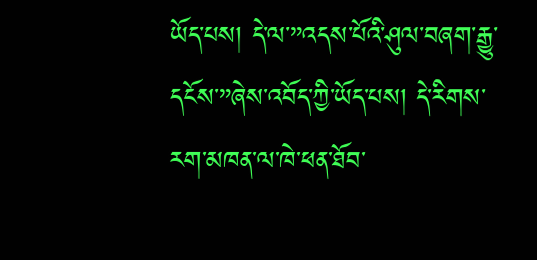ཡོད་པས། དེ་ལ་”འདས་པོའི་ཤུལ་བཞག་རྒྱུ་དངོས་”ཞེས་འབོད་ཀྱི་ཡོད་པས། དེ་རིགས་རག་མཁན་ལ་ཁེ་ཕན་ཐོབ་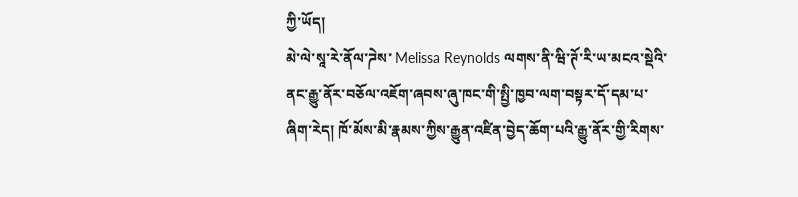ཀྱི་ཡོད།
མེ་ལེ་སཱ་རེ་ནོལ་ཌེས་ Melissa Reynolds ལགས་ནི་ཝི་ཊོ་རི་ཡ་མངའ་སྡེའི་ནང་རྒྱུ་ནོར་བཅོལ་འཇོག་ཞབས་ཞུ་ཁང་གི་སྤྱི་ཁྱབ་ལག་བསྟར་དོ་དམ་པ་ཞིག་རེད། ཁོ་མོས་མི་རྣམས་ཀྱིས་རྒྱུན་འཛིན་བྱེད་ཆོག་པའི་རྒྱུ་ནོར་གྱི་རིགས་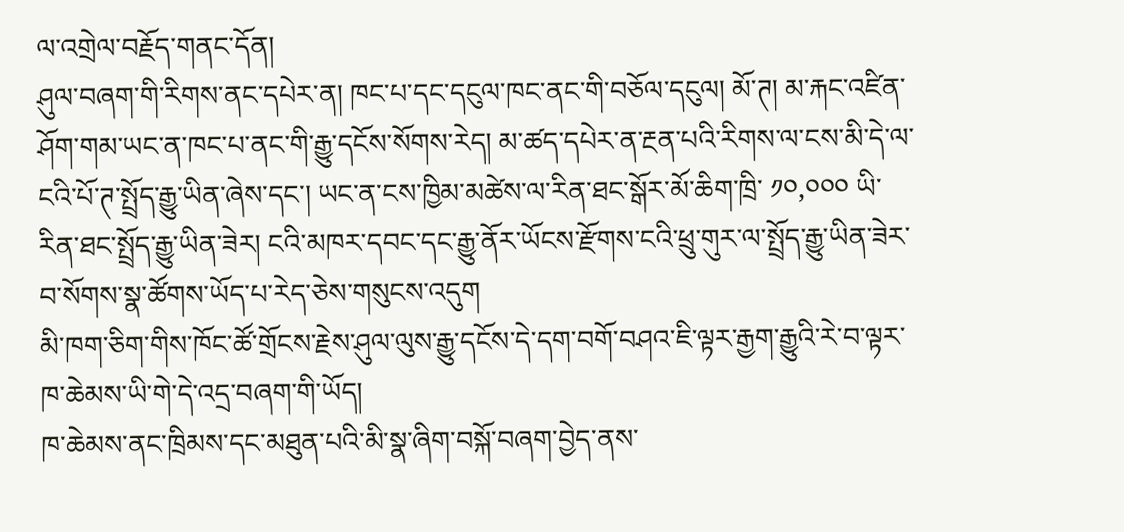ལ་འགྲེལ་བརྗོད་གནང་དོན།
ཤུལ་བཞག་གི་རིགས་ནང་དཔེར་ན། ཁང་པ་དང་དངུལ་ཁང་ནང་གི་བཅོལ་དངུལ། མོ་ཊ། མ་རྐང་འཛིན་ཤོག་གམ་ཡང་ན་ཁང་པ་ནང་གི་རྒྱུ་དངོས་སོགས་རེད། མ་ཚད་དཔེར་ན་རྔན་པའི་རིགས་ལ་ངས་མི་དེ་ལ་ངའི་པོ་ཊ་སྤྲོད་རྒྱུ་ཡིན་ཞེས་དང་། ཡང་ན་ངས་ཁྱིམ་མཚེས་ལ་རིན་ཐང་སྒོར་མོ་ཆིག་ཁྲི་ ༡༠,༠༠༠ ཡི་རིན་ཐང་སྤྲོད་རྒྱུ་ཡིན་ཟེར། ངའི་མཁར་དབང་དང་རྒྱུ་ནོར་ཡོངས་རྫོགས་ངའི་ཕྲུ་གུར་ལ་སྤྲོད་རྒྱུ་ཡིན་ཟེར་བ་སོགས་སྣ་ཚོགས་ཡོད་པ་རེད་ཅེས་གསུངས་འདུག
མི་ཁག་ཅིག་གིས་ཁོང་ཚོ་གྲོངས་རྗེས་ཤུལ་ལུས་རྒྱུ་དངོས་དེ་དག་བགོ་བཤའ་ཇི་ལྟར་རྒྱག་རྒྱུའི་རེ་བ་ལྟར་ཁ་ཆེམས་ཡི་གེ་དེ་འདྲ་བཞག་གི་ཡོད།
ཁ་ཆེམས་ནང་ཁྲིམས་དང་མཐུན་པའི་མི་སྣ་ཞིག་བསྐོ་བཞག་བྱེད་ནས་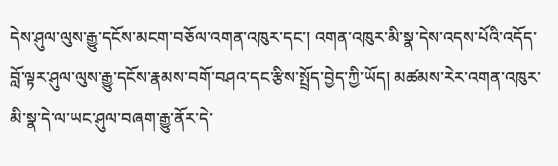དེས་ཤུལ་ལུས་རྒྱུ་དངོས་མངག་བཅོལ་འགན་འཁུར་དང་། འགན་འཁུར་མི་སྣ་དེས་འདས་པོའི་འདོད་བློ་ལྟར་ཤུལ་ལུས་རྒྱུ་དངོས་རྣམས་བགོ་བཤའ་དང་རྩིས་སྤྲོད་བྱེད་ཀྱི་ཡོད། མཚམས་རེར་འགན་འཁུར་མི་སྣ་དེ་ལ་ཡང་ཤུལ་བཞག་རྒྱུ་ནོར་དེ་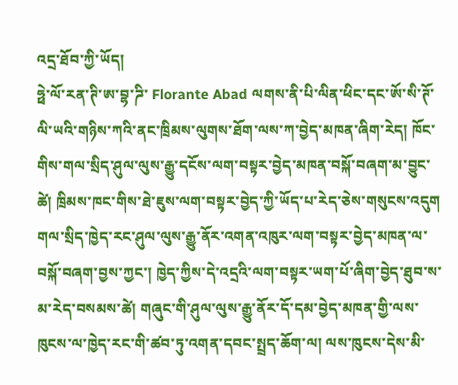འདྲ་ཐོབ་ཀྱི་ཡོད།
ཧྥེ་ལོ་རན་ཊི་ཨ་བྷ་ཌི་ Florante Abad ལགས་ནི་པི་ལིན་ཕིང་དང་ཨོ་སི་ཊོ་ལི་ཡའི་གཉིས་ཀའི་ནང་ཁྲིམས་ལུགས་ཐོག་ལས་ཀ་བྱེད་མཁན་ཞིག་རེད། ཁོང་གིས་གལ་སྲིད་ཤུལ་ལུས་རྒྱུ་དངོས་ལག་བསྟར་བྱེད་མཁན་བསྐོ་བཞག་མ་བྱུང་ཚེ། ཁྲིམས་ཁང་གིས་ཐེ་ཇུས་ལག་བསྟར་བྱེད་ཀྱི་ཡོད་པ་རེད་ཅེས་གསུངས་འདུག
གལ་སྲིད་ཁྱེད་རང་ཤུལ་ལུས་རྒྱུ་ནོར་འགན་འཁུར་ལག་བསྟར་བྱེད་མཁན་ལ་བསྐོ་བཞག་བྱས་ཀྱང་། ཁྱེད་ཀྱིས་དེ་འདྲའི་ལག་བསྟར་ཡག་པོ་ཞིག་བྱེད་ཐུབ་ས་མ་རེད་བསམས་ཚེ། གཞུང་གི་ཤུལ་ལུས་རྒྱུ་ནོར་དོ་དམ་བྱེད་མཁན་གྱི་ལས་ཁུངས་ལ་ཁྱེད་རང་གི་ཚབ་ཏུ་འགན་དབང་སྤྲད་ཆོག་ལ། ལས་ཁུངས་དེས་མི་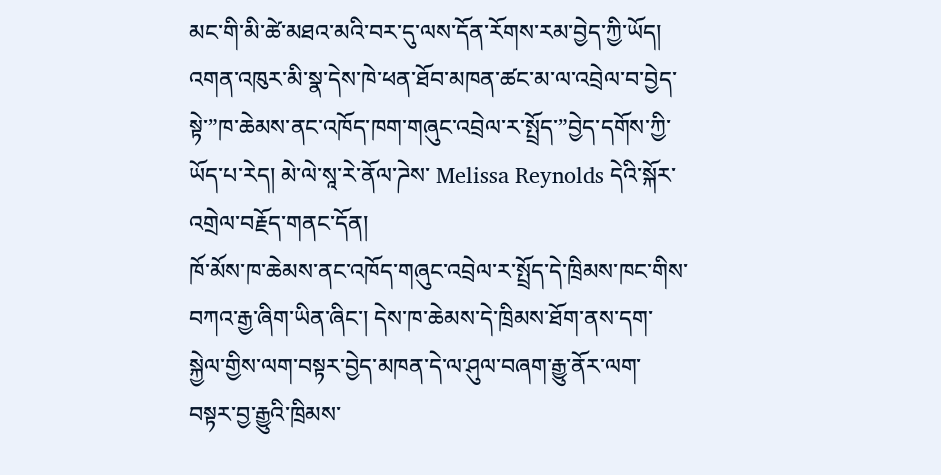མང་གི་མི་ཚེ་མཐའ་མའི་བར་དུ་ལས་དོན་རོགས་རམ་བྱེད་ཀྱི་ཡོད།
འགན་འཁུར་མི་སྣ་དེས་ཁེ་ཕན་ཐོབ་མཁན་ཚང་མ་ལ་འབྲེལ་བ་བྱེད་སྟེ་”ཁ་ཆེམས་ནང་འཁོད་ཁག་གཞུང་འབྲེལ་ར་སྤྲོད་”བྱེད་དགོས་ཀྱི་ཡོད་པ་རེད། མེ་ལེ་སཱ་རེ་ནོལ་ཌེས་ Melissa Reynolds དེའི་སྐོར་འགྲེལ་བརྗོད་གནང་དོན།
ཁོ་མོས་ཁ་ཆེམས་ནང་འཁོད་གཞུང་འབྲེལ་ར་སྤྲོད་དེ་ཁྲིམས་ཁང་གིས་བཀའ་རྒྱ་ཞིག་ཡིན་ཞིང་། དེས་ཁ་ཆེམས་དེ་ཁྲིམས་ཐོག་ནས་དག་སྐྱེལ་གྱིས་ལག་བསྟར་བྱེད་མཁན་དེ་ལ་ཤུལ་བཞག་རྒྱུ་ནོར་ལག་བསྟར་བྱ་རྒྱུའི་ཁྲིམས་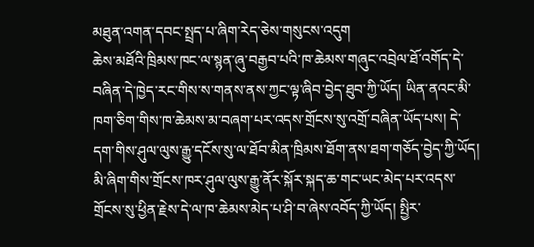མཐུན་འགན་དབང་སྤྲད་པ་ཞིག་རེད་ཅེས་གསུངས་འདུག
ཆེས་མཐོའི་ཁྲིམས་ཁང་ལ་སྙན་ཞུ་བརྒྱབ་པའི་ཁ་ཆེམས་གཞུང་འབྲེལ་ཐོ་འགོད་དེ་བཞིན་དེ་ཁྱེད་རང་གིས་ས་གནས་ནས་ཀྱང་ལྟ་ཞིབ་བྱེད་ཐུབ་ཀྱི་ཡོད། ཡིན་ནའང་མི་ཁག་ཅིག་གིས་ཁ་ཆེམས་མ་བཞག་པར་འདས་གྲོངས་སུ་འགྲོ་བཞིན་ཡོད་པས། དེ་དག་གིས་ཤུལ་ལུས་རྒྱུ་དངོས་སུ་ལ་ཐོབ་མིན་ཁྲིམས་ཐོག་ནས་ཐག་གཅོད་བྱེད་ཀྱི་ཡོད།
མི་ཞིག་གིས་གྲོངས་ཁར་ཤུལ་ལུས་རྒྱུ་ནོར་སྐོར་སྐད་ཆ་གང་ཡང་མེད་པར་འདས་གྲོངས་སུ་ཕྱིན་རྗེས་དེ་ལ་ཁ་ཆེམས་མེད་པ་ཤི་བ་ཞེས་འབོད་ཀྱི་ཡོད། སྤྱིར་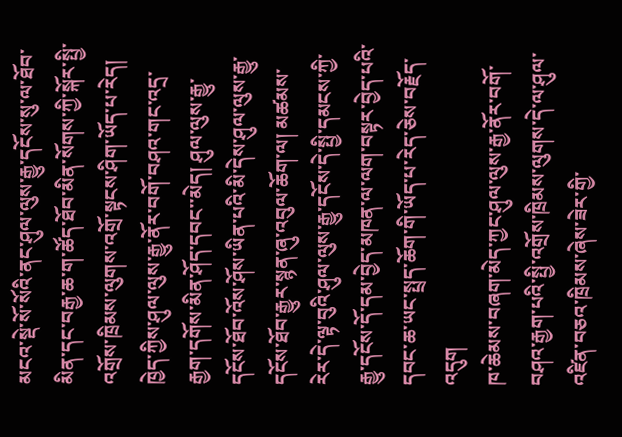མངའ་སྡེ་སོ་སོའི་ནང་ཤུལ་ལུས་རྒྱུ་དངོས་སུ་ལ་ཐོབ་མིན་དང་བརྒྱ་ཆ་ག་ཚོད་ཐོབ་མིན་སོགས་ཀྱི་སྐོར་སྤྱི་འགྲོས་ཁྲིམས་ལུགས་འགྲོ་སྟངས་ཤིག་ཡོད་པ་རེད། ཁྱེད་ཀྱིས་ཤུལ་ལུས་རྒྱུ་ནོར་བགོ་བཤའ་གང་འདྲ་རྒྱག་དགོས་མིན་ཤོད་དབང་་མེད། ཤུལ་ལུས་རྒྱུ་དངོས་ཐོབ་འོས་ཤོས་ཡིན་པའི་མི་དེས་ཤུལ་ལུས་རྒྱུ་དངོས་ཐོབ་རྒྱུར་སྙན་ཞུ་འབུལ་ཆོག་ལ། མཚམས་རེར་དེ་ལྟ་བུའི་ཤུལ་ལུས་རྒྱུ་དངོས་དེ་སྤྱི་དམངས་ཀྱི་རྒྱུ་དངོས་དོ་དམ་བྱེད་མཁན་ལ་ལག་བསྟར་བྱེད་པའི་དབང་ཆ་ཡང་སྤྲད་ཆོག་གི་ཡོད་པ་རེད་ཅེས་བརྗོད་འདུག
ཁ་ཆེམས་བཞག་མེད་ཀྱང་ཤུལ་ལུས་རྒྱ་ནོར་བགོ་བཤའ་རྒྱག་པའི་སྤྱི་འགྲོས་ཁྲིམས་ལུགས་དེ་ལ་ཤུལ་འཛིན་བཅའ་ཁྲིམས་ཞེས་ཟེར་གྱི་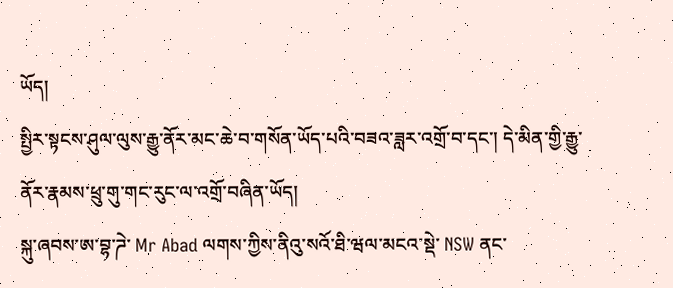ཡོད།
སྤྱིར་སྟངས་ཤུལ་ལུས་རྒྱུ་ནོར་མང་ཆེ་བ་གསོན་ཡོད་པའི་བཟའ་ཟླར་འགྲོ་བ་དང་། དེ་མིན་གྱི་རྒྱུ་ནོར་རྣམས་ཕྲུ་གུ་གང་རུང་ལ་འགྲོ་བཞིན་ཡོད།
སྐུ་ཞབས་ཨ་བྷ་ཌེ་ Mr Abad ལགས་ཀྱིས་ནིའུ་སའོ་ཐི་ཝལ་མངའ་སྡེ་ NSW ནང་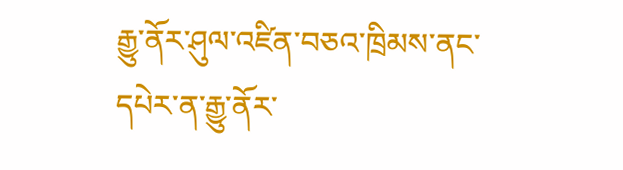རྒྱུ་ནོར་ཤུལ་འཛིན་བཅའ་ཁྲིམས་ནང་དཔེར་ན་རྒྱུ་ནོར་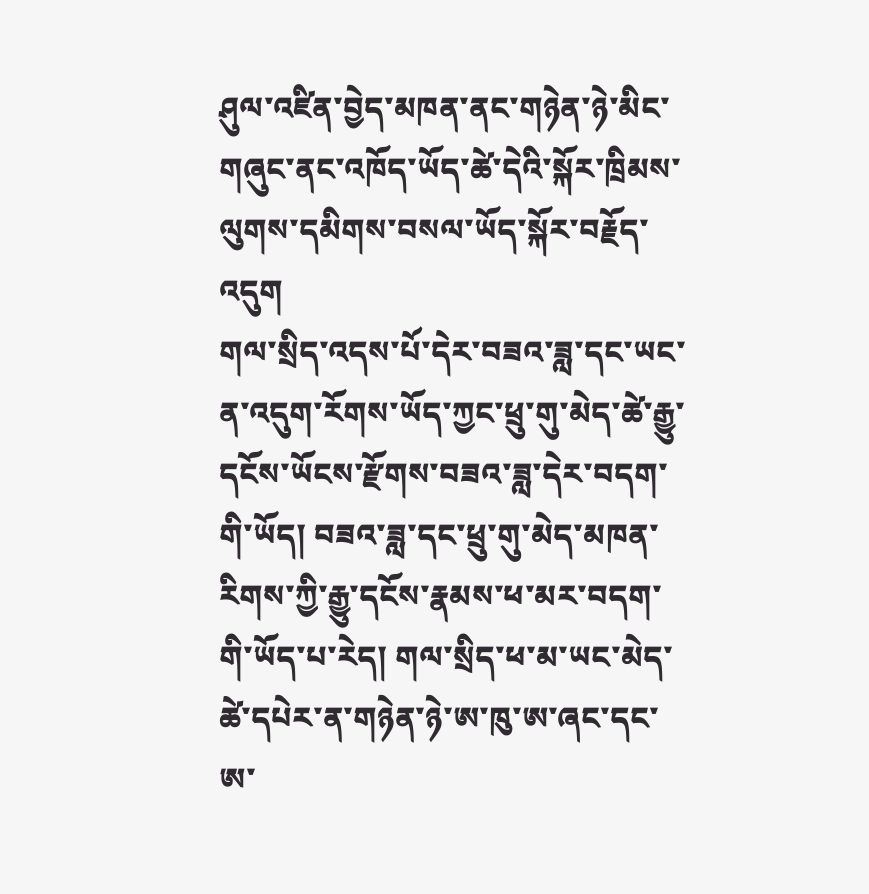ཤུལ་འཛིན་བྱེད་མཁན་ནང་གཉེན་ཉེ་མིང་གཞུང་ནང་འཁོད་ཡོད་ཚེ་དེའི་སྐོར་ཁྲིམས་ལུགས་དམིགས་བསལ་ཡོད་སྐོར་བརྗོད་འདུག
གལ་སྲིད་འདས་པོ་དེར་བཟའ་ཟླ་དང་ཡང་ན་འདུག་རོགས་ཡོད་ཀྱང་ཕྲུ་གུ་མེད་ཚེ་རྒྱུ་དངོས་ཡོངས་རྫོགས་བཟའ་ཟླ་དེར་བདག་གི་ཡོད། བཟའ་ཟླ་དང་ཕྲུ་གུ་མེད་མཁན་རིགས་ཀྱི་རྒྱུ་དངོས་རྣམས་ཕ་མར་བདག་གི་ཡོད་པ་རེད། གལ་སྲིད་ཕ་མ་ཡང་མེད་ཚེ་དཔེར་ན་གཉེན་ཉེ་ཨ་ཁུ་ཨ་ཞང་དང་ཨ་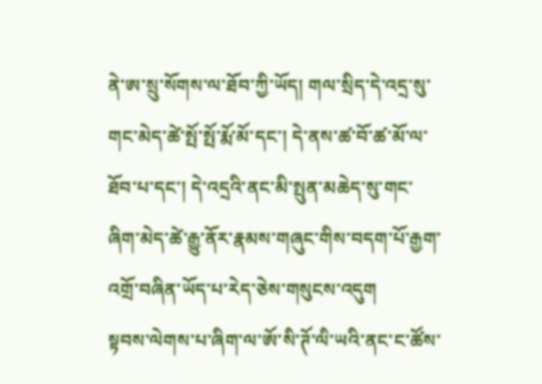ནེ་ཨ་སྲུ་སོགས་ལ་ཐོབ་ཀྱི་ཡོད། གལ་སྲིད་དེ་འདྲ་སུ་གང་མེད་ཚེ་སྤོ་སྤོ་རྨོ་མོ་དང་། དེ་ནས་ཚ་བོ་ཚ་མོ་ལ་ཐོབ་པ་དང་། དེ་འདྲའི་ནང་མི་སྤུན་མཆེད་སུ་གང་ཞིག་མེད་ཚེ་རྒྱུ་ནོར་རྣམས་གཞུང་གིས་བདག་པོ་རྒྱག་འགྲོ་བཞིན་ཡོད་པ་རེད་ཅེས་གསུངས་འདུག
སྟབས་ལེགས་པ་ཞིག་ལ་ཨོ་སི་ཊོ་ལི་ཡའི་ནང་ང་ཚོས་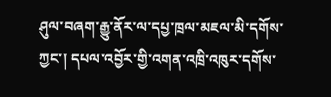ཤུལ་བཞག་རྒྱུ་ནོར་ལ་དཔྱ་ཁྲལ་མཇལ་མི་དགོས་ཀྱང་། དཔལ་འབྱོར་གྱི་འགན་འཁྲི་འཁུར་དགོས་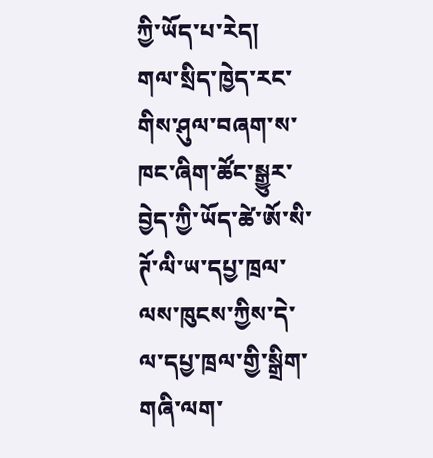ཀྱི་ཡོད་པ་རེད།
གལ་སྲིད་ཁྱེད་རང་གིས་ཤུལ་བཞག་ས་ཁང་ཞིག་ཚོང་སྒྱུར་བྱེད་ཀྱི་ཡོད་ཚེ་ཨོ་སི་ཊོ་ལི་ཡ་དཔྱ་ཁྲལ་ལས་ཁུངས་ཀྱིས་དེ་ལ་དཔྱ་ཁྲལ་གྱི་སྒྲིག་གཞི་ལག་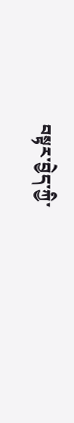བསྟར་བྱེད་ཀྱི་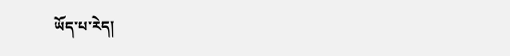ཡོད་པ་རེད།